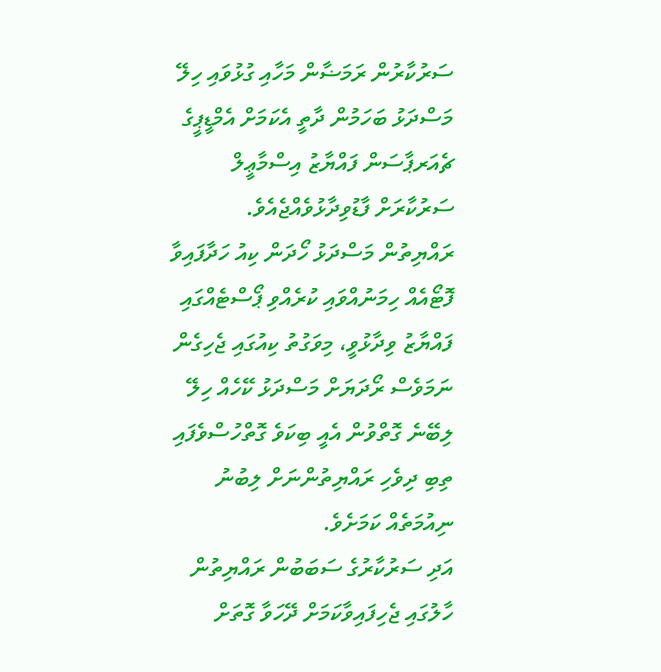ސަރުކާރުން ރަމަޟާން މަހާއި ގުޅުވައި ހިލޭ މަސްދަޅު ބަހަމުން ދާތީ އެކަމަށް އެމްޑީޕީގެ ޗެއަރޕާސަން ފައްޔާޒު އިސްމާޢީލް ސަރުކާރަށް ފާޑުވިދާޅުވެއްޖެއެވެ.
ރައްޔިތުން މަސްދަޅު ހޯދަން ކިއު ހަދާފައިވާ ފޮޓޯއެއް ހިމަނުއްވައި ކުރެއްވި ޕޯސްޓެއްގައި ފައްޔާޒު ވިދާޅުވީ، މިވަގުތު ކިއުގައި ޖެހިގެން ނަމަވެސް ރޯދަޔަށް މަސްދަޅު ކޭހެއް ހިލޭ ލިބޭނެ ގޮތްވުން އެއީ ބިކަވެ ގޮތްހުސްވެފައި ތިބި ދިވެހި ރައްޔިތުންނަށް ލިބުނު ނިއުމަތެއް ކަމަށެވެ.
އަދި ސަރުކާރުގެ ސަބަބުން ރައްޔިތުން ހާލުގައި ޖެހިފައިވާކަމަށް ދޭހަވާ ގޮތަށް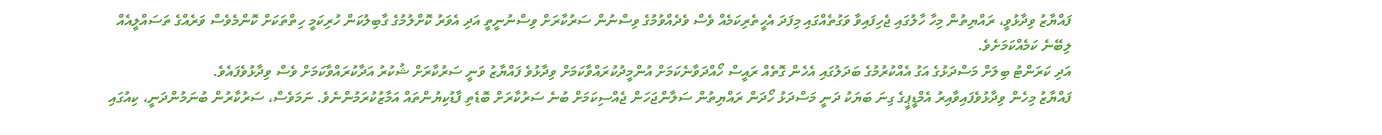ފައްޔާޒު ވިދާޅުވީ، ރައްޔިތުން މިހާ ހާލުގައި ޖެހިފައިވާ ވަގުތެއްގައި މިފަދަ އެހީތެރިކަމެއް ވެސް ވެދެއްވުމުގެ ވިސްނުން ސަރުކާރަށް ވިސްނުނީތީ އަދި އެވަރު ކޮށްލުމުގެ ގާބިލުކަން ހުރިކަމީ ހިތްތަކަށް ކޮންމެވެސް ވަރެއްގެ ތަސައްލީއެއް ލިބޭނެ ކަމެއްކަމަށެވެ.
އަދި ކަރަންޓު ބިލަށް މަސްދަޅުގެ އަގު އެއްކުރުމުގެ ބަދަލުގައި އެހެން ގޮތެއް ރައީސް ހޯއްދަވާނެކަމަށް އުންމީދުކުރައްވާކަމަށް ވިދާޅުވެ ފައްޔާޒު ވަނީ ސަރުކާރަށް ޝުކުރު އަދާކުރައްވާކަމަށް ވެސް ވިދާޅުވެފައެވެ.
ފައްޔާޒު މިހެން ވިދާޅުވެފައިވާއިރު އެމްޑީޕީގެ ގިނަ ބަޔަކު ދަނީ މަސްދަޅު ހޯދަން ރައްޔިތުން ސަލާންޖަހަން ޖެއްސިކަމަށް ބުނެ ސަރުކާރަށް ބޮޑެތި ފާޑުކިޔުންތައް އަމާޒުކުރަމުންނެވެ. ނަމަވެސް، ސަރުކާރުން ބުނަމުންދަނީ، ކިއުގައި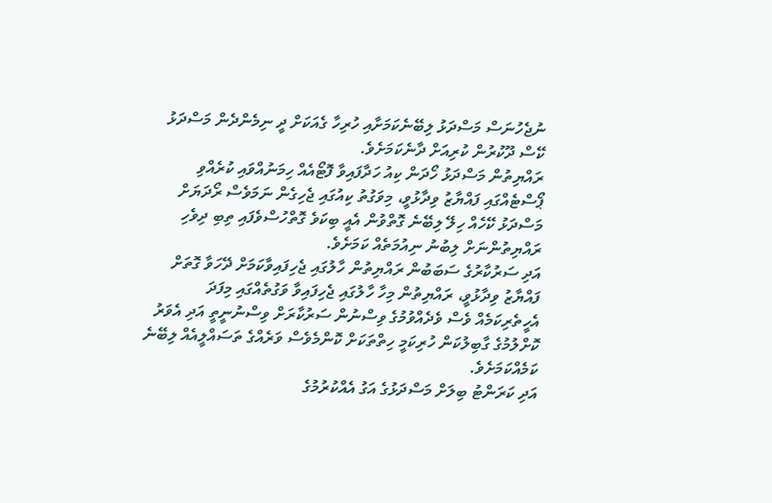ނުޖެހުނަސް މަސްދަޅު ލިބޭނެކަމަށާއި ހުރިހާ ގެއަކަށް ދީ ނިމެންދެން މަސްދަޅު ކޭސް ދޫކުރުން ކުރިއަށް ދާނެކަމަށެވެ.
ރައްޔިތުން މަސްދަޅު ހޯދަން ކިއު ހަދާފައިވާ ފޮޓޯއެއް ހިމަނުއްވައި ކުރެއްވި ޕޯސްޓެއްގައި ފައްޔާޒު ވިދާޅުވީ، މިވަގުތު ކިއުގައި ޖެހިގެން ނަމަވެސް ރޯދަޔަށް މަސްދަޅު ކޭހެއް ހިލޭ ލިބޭނެ ގޮތްވުން އެއީ ބިކަވެ ގޮތްހުސްވެފައި ތިބި ދިވެހި ރައްޔިތުންނަށް ލިބުނު ނިއުމަތެއް ކަމަށެވެ.
އަދި ސަރުކާރުގެ ސަބަބުން ރައްޔިތުން ހާލުގައި ޖެހިފައިވާކަމަށް ދޭހަވާ ގޮތަށް ފައްޔާޒު ވިދާޅުވީ، ރައްޔިތުން މިހާ ހާލުގައި ޖެހިފައިވާ ވަގުތެއްގައި މިފަދަ އެހީތެރިކަމެއް ވެސް ވެދެއްވުމުގެ ވިސްނުން ސަރުކާރަށް ވިސްނުނީތީ އަދި އެވަރު ކޮށްލުމުގެ ގާބިލުކަން ހުރިކަމީ ހިތްތަކަށް ކޮންމެވެސް ވަރެއްގެ ތަސައްލީއެއް ލިބޭނެ ކަމެއްކަމަށެވެ.
އަދި ކަރަންޓު ބިލަށް މަސްދަޅުގެ އަގު އެއްކުރުމުގެ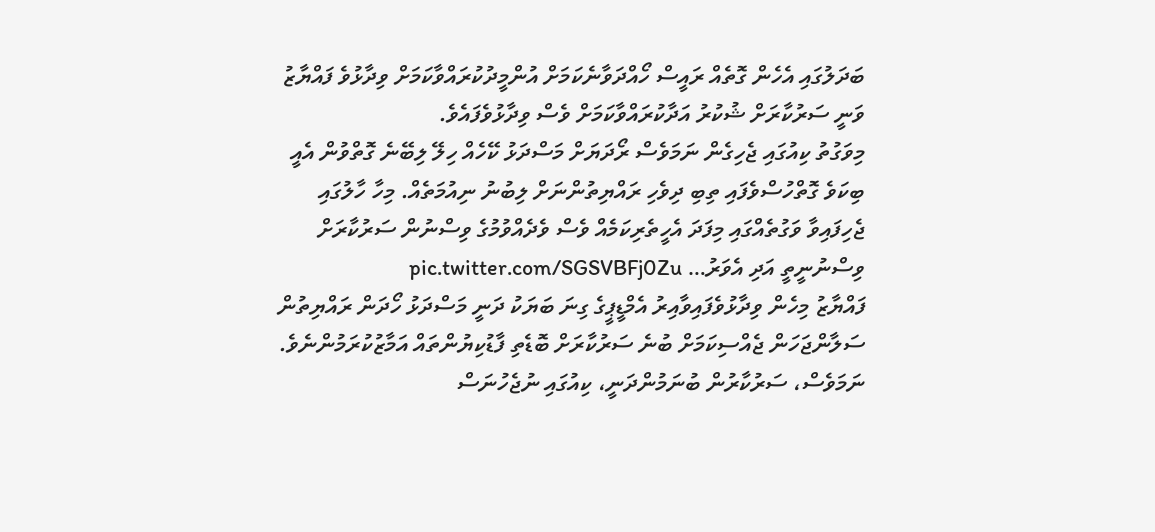ބަދަލުގައި އެހެން ގޮތެއް ރައީސް ހޯއްދަވާނެކަމަށް އުންމީދުކުރައްވާކަމަށް ވިދާޅުވެ ފައްޔާޒު ވަނީ ސަރުކާރަށް ޝުކުރު އަދާކުރައްވާކަމަށް ވެސް ވިދާޅުވެފައެވެ.
މިވަގުތު ކިއުގައި ޖެހިގެން ނަމަވެސް ރޯދަޔަށް މަސްދަޅު ކޭހެއް ހިލޭ ލިބޭނެ ގޮތްވުން އެއީ ބިކަވެ ގޮތްހުސްވެފައި ތިބި ދިވެހި ރައްޔިތުންނަށް ލިބުނު ނިއުމަތެއް. މިހާ ހާލުގައި ޖެހިފައިވާ ވަގުތެއްގައި މިފަދަ އެހީތެރިކަމެއް ވެސް ވެދެއްވުމުގެ ވިސްނުން ސަރުކާރަށް ވިސްނުނީތީ އަދި އެވަރު… pic.twitter.com/SGSVBFj0Zu
ފައްޔާޒު މިހެން ވިދާޅުވެފައިވާއިރު އެމްޑީޕީގެ ގިނަ ބަޔަކު ދަނީ މަސްދަޅު ހޯދަން ރައްޔިތުން ސަލާންޖަހަން ޖެއްސިކަމަށް ބުނެ ސަރުކާރަށް ބޮޑެތި ފާޑުކިޔުންތައް އަމާޒުކުރަމުންނެވެ. ނަމަވެސް، ސަރުކާރުން ބުނަމުންދަނީ، ކިއުގައި ނުޖެހުނަސް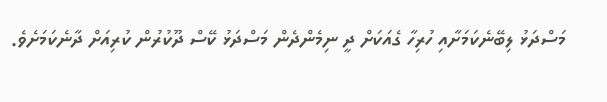މަސްދަޅު ލިބޭނެކަމަށާއި ހުރިހާ ގެއަކަށް ދީ ނިމެންދެން މަސްދަޅު ކޭސް ދޫކުރުން ކުރިއަށް ދާނެކަމަށެވެ.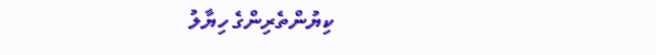ކިޔުންތެރިންގެ ހިޔާލު